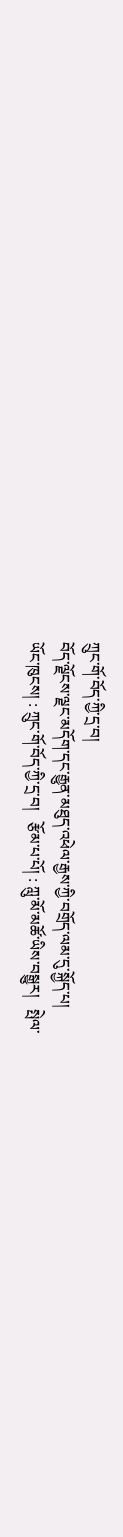ཀྲུང་གོ་བོད་ཀྱི་དྲ་བ།
བོད་ལྗོངས་ལྗང་མདོག་དང་རྒྱུན་མཐུད་འཕེལ་རྒྱས་ཀྱི་བགྲོད་ལམ་དུ་སྐྱོད་པ།
ཡོང་ཁུངས། : ཀྲུང་གོ་བོད་ཀྱི་དྲ་བ།   རྩོམ་པ་པོ། : ཀླུ་མོ་མཚོ་ཡིས་བསྒྱུར།   སྤེལ་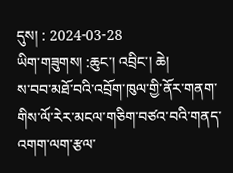དུས། : 2024-03-28
ཡིག་གཟུགས། :ཆུང་། འབྲིང་། ཆེ།
ས་བབ་མཐོ་བའི་འབྲོག་ཁུལ་གྱི་ནོར་གནག་གིས་ལོ་རེར་མངལ་གཅིག་བཙའ་བའི་གནད་འགག་ལག་རྩལ་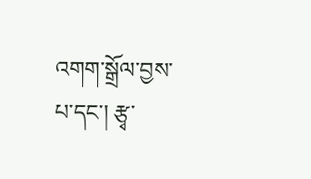འགག་སྒྲོལ་བྱས་པ་དང་། རྩྭ་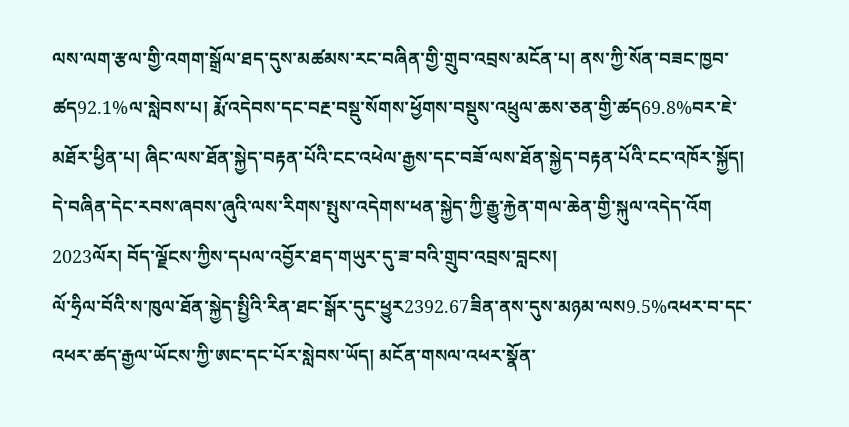ལས་ལག་རྩལ་གྱི་འགག་སྒྲོལ་ཐད་དུས་མཚམས་རང་བཞིན་གྱི་གྲུབ་འབྲས་མངོན་པ། ནས་ཀྱི་སོན་བཟང་ཁྱབ་ཚད92.1%ལ་སླེབས་པ། རྨོ་འདེབས་དང་བརྔ་བསྡུ་སོགས་ཕྱོགས་བསྡུས་འཕྲུལ་ཆས་ཅན་གྱི་ཚད69.8%བར་ཇེ་མཐོར་ཕྱིན་པ། ཞིང་ལས་ཐོན་སྐྱེད་བརྟན་པོའི་ངང་འཕེལ་རྒྱས་དང་བཟོ་ལས་ཐོན་སྐྱེད་བརྟན་པོའི་ངང་འཁོར་སྐྱོད། དེ་བཞིན་དེང་རབས་ཞབས་ཞུའི་ལས་རིགས་སྤུས་འདེགས་ཕན་སྐྱེད་ཀྱི་རྒྱུ་རྐྱེན་གལ་ཆེན་གྱི་སྐུལ་འདེད་འོག 2023ལོར། བོད་ལྗོངས་ཀྱིས་དཔལ་འབྱོར་ཐད་གཡུར་དུ་ཟ་བའི་གྲུབ་འབྲས་བླངས།
ལོ་ཧྲིལ་བོའི་ས་ཁུལ་ཐོན་སྐྱེད་སྤྱིའི་རིན་ཐང་སྒོར་དུང་ཕྱུར2392.67ཟིན་ནས་དུས་མཉམ་ལས9.5%འཕར་བ་དང་འཕར་ཚད་རྒྱལ་ཡོངས་ཀྱི་ཨང་དང་པོར་སླེབས་ཡོད། མངོན་གསལ་འཕར་སྣོན་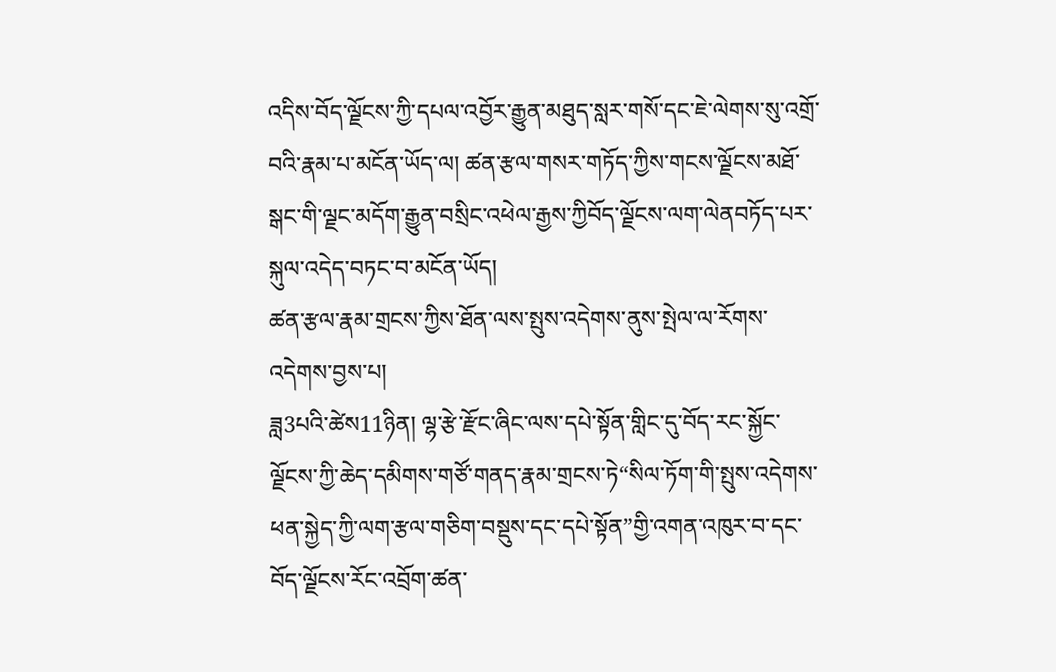འདིས་བོད་ལྗོངས་ཀྱི་དཔལ་འབྱོར་རྒྱུན་མཐུད་སླར་གསོ་དང་ཇེ་ལེགས་སུ་འགྲོ་བའི་རྣམ་པ་མངོན་ཡོད་ལ། ཚན་རྩལ་གསར་གཏོད་ཀྱིས་གངས་ལྗོངས་མཐོ་སྒང་གི་ལྗང་མདོག་རྒྱུན་བསྲིང་འཕེལ་རྒྱས་ཀྱིབོད་ལྗོངས་ལག་ལེནབཏོད་པར་སྐུལ་འདེད་བཏང་བ་མངོན་ཡོད།
ཚན་རྩལ་རྣམ་གྲངས་ཀྱིས་ཐོན་ལས་སྤུས་འདེགས་ནུས་སྤེལ་ལ་རོགས་འདེགས་བྱས་པ།
ཟླ3པའི་ཚེས11ཉིན། ལྷ་རྩེ་རྫོང་ཞིང་ལས་དཔེ་སྟོན་གླིང་དུ་བོད་རང་སྐྱོང་ལྗོངས་ཀྱི་ཆེད་དམིགས་གཙོ་གནད་རྣམ་གྲངས་ཏེ“སིལ་ཏོག་གི་སྤུས་འདེགས་ཕན་སྐྱེད་ཀྱི་ལག་རྩལ་གཅིག་བསྡུས་དང་དཔེ་སྟོན”གྱི་འགན་འཁུར་བ་དང་བོད་ལྗོངས་རོང་འབྲོག་ཚན་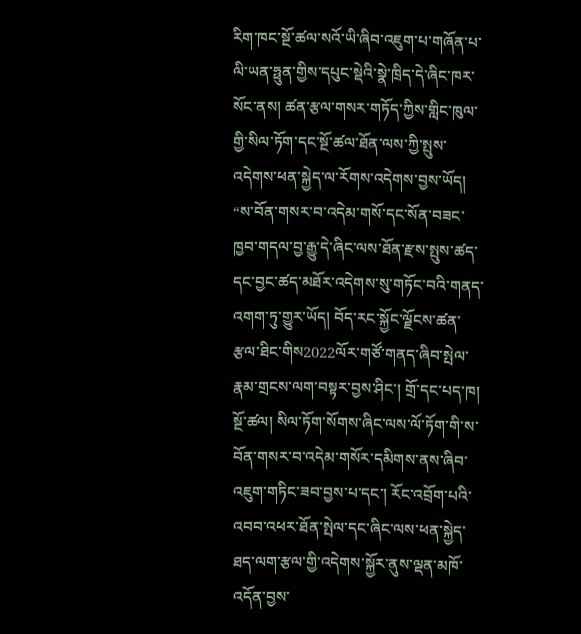རིག་ཁང་སྔོ་ཚལ་སའོ་ཡི་ཞིབ་འཇུག་པ་གཞོན་པ་ལི་ཡན་ཧྥུན་གྱིས་དཔུང་སྡེའི་སྣེ་ཁྲིད་དེ་ཞིང་ཁར་སོང་ནས། ཚན་རྩལ་གསར་གཏོད་ཀྱིས་གླིང་ཁུལ་གྱི་སིལ་ཏོག་དང་སྔོ་ཚལ་ཐོན་ལས་ཀྱི་སྤུས་འདེགས་ཕན་སྐྱེད་ལ་རོགས་འདེགས་བྱས་ཡོད།
“ས་བོན་གསར་བ་འདེམ་གསོ་དང་སོན་བཟང་ཁྱབ་གདལ་བྱ་རྒྱུ་དེ་ཞིང་ལས་ཐོན་རྫས་སྤུས་ཚད་དང་བྱང་ཚད་མཐོར་འདེགས་སུ་གཏོང་བའི་གནད་འགག་ཏུ་གྱུར་ཡོད། བོད་རང་སྐྱོང་ལྗོངས་ཚན་རྩལ་ཐིང་གིས2022ལོར་གཙོ་གནད་ཞིབ་སྤེལ་རྣམ་གྲངས་ལག་བསྟར་བྱས་ཤིང་། གྲོ་དང་པད་ཁ། སྔོ་ཚལ། སིལ་ཏོག་སོགས་ཞིང་ལས་ལོ་ཏོག་གི་ས་བོན་གསར་བ་འདེམ་གསོར་དམིགས་ནས་ཞིབ་འཇུག་གཏིང་ཟབ་བྱས་པ་དང་། རོང་འབྲོག་པའི་འབབ་འཕར་ཐོན་སྤེལ་དང་ཞིང་ལས་ཕན་སྐྱེད་ཐད་ལག་རྩལ་གྱི་འདེགས་སྐྱོར་ནུས་ལྡན་མཁོ་འདོན་བྱས་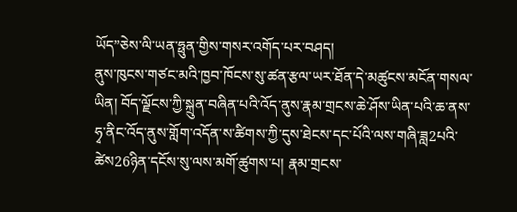ཡོད”ཅེས་ལི་ཡན་ཧྥུན་གྱིས་གསར་འགོད་པར་བཤད།
ནུས་ཁུངས་གཙང་མའི་ཁྱབ་ཁོངས་སུ་ཚན་རྩལ་ཡར་ཐོན་དེ་མཚུངས་མངོན་གསལ་ཡིན། བོད་ལྗོངས་ཀྱི་སྐྲུན་བཞིན་པའི་འོད་ནུས་རྣམ་གྲངས་ཆེ་ཤོས་ཡིན་པའི་ཆ་ནས་ཧྭ་ནིང་འོད་ནུས་གློག་འདོན་ས་ཚིགས་ཀྱི་དུས་ཐེངས་དང་པོའི་ལས་གཞི་ཟླ2པའི་ཚེས26ཉིན་དངོས་སུ་ལས་མགོ་ཚུགས་པ། རྣམ་གྲངས་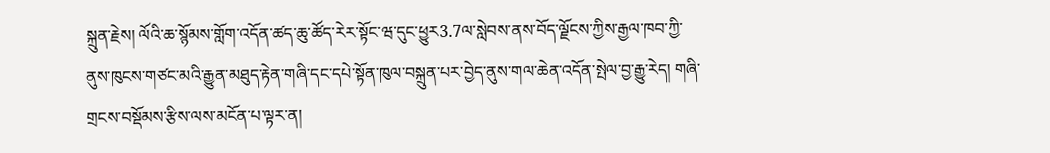སྐྲུན་རྗེས། ལོའི་ཆ་སྙོམས་གློག་འདོན་ཚད་ཆུ་ཚོད་རེར་སྟོང་ཝ་དུང་ཕྱུར3.7ལ་སླེབས་ནས་བོད་ལྗོངས་ཀྱིས་རྒྱལ་ཁབ་ཀྱི་ནུས་ཁུངས་གཙང་མའི་རྒྱུན་མཐུད་རྟེན་གཞི་དང་དཔེ་སྟོན་ཁུལ་བསྐྲུན་པར་བྱེད་ནུས་གལ་ཆེན་འདོན་སྤེལ་བྱ་རྒྱུ་རེད། གཞི་གྲངས་བསྡོམས་རྩིས་ལས་མངོན་པ་ལྟར་ན།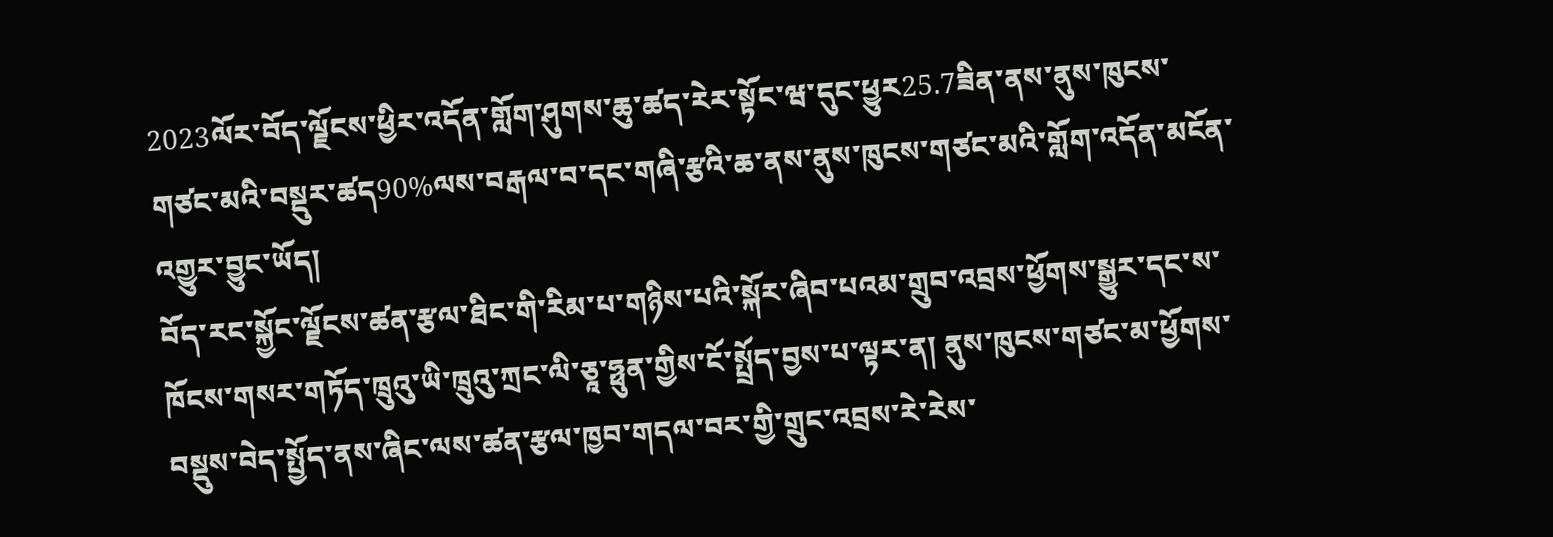2023ལོར་བོད་ལྗོངས་ཕྱིར་འདོན་གློག་ཤུགས་ཆུ་ཚད་རེར་སྟོང་ཝ་དུང་ཕྱུར25.7ཟིན་ནས་ནུས་ཁུངས་གཙང་མའི་བསྡུར་ཚད90%ལས་བརྒལ་བ་དང་གཞི་རྩའི་ཆ་ནས་ནུས་ཁུངས་གཙང་མའི་གློག་འདོན་མངོན་འགྱུར་བྱུང་ཡོད།
བོད་རང་སྐྱོང་ལྗོངས་ཚན་རྩལ་ཐིང་གི་རིམ་པ་གཉིས་པའི་སྐོར་ཞིབ་པའམ་གྲུབ་འབྲས་ཕྱོགས་སྒྱུར་དང་ས་ཁོངས་གསར་གཏོད་ཁྲུའུ་ཡི་ཁྲུའུ་ཀྲང་ལི་ཅཱ་ཧྥུན་གྱིས་ངོ་སྤྲོད་བྱས་པ་ལྟར་ན། ནུས་ཁུངས་གཙང་མ་ཕྱོགས་བསྡུས་བེད་སྤྱོད་ནས་ཞིང་ལས་ཚན་རྩལ་ཁྱབ་གདལ་བར་གྱི་གྲུང་འབྲས་རེ་རེས་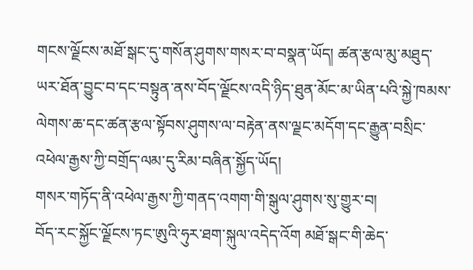གངས་ལྗོངས་མཐོ་སྒང་དུ་གསོན་ཤུགས་གསར་བ་བསྣན་ཡོད། ཚན་རྩལ་མུ་མཐུད་ཡར་ཐོན་བྱུང་བ་དང་བསྟུན་ནས་བོད་ལྗོངས་འདི་ཉིད་ཐུན་མོང་མ་ཡིན་པའི་སྐྱེ་ཁམས་ལེགས་ཆ་དང་ཚན་རྩལ་སྟོབས་ཤུགས་ལ་བརྟེན་ནས་ལྗང་མདོག་དང་རྒྱུན་བསྲིང་འཕེལ་རྒྱས་ཀྱི་བགྲོད་ལམ་དུ་རིམ་བཞིན་སྐྱོད་ཡོད།
གསར་གཏོད་ནི་འཕེལ་རྒྱས་ཀྱི་གནད་འགག་གི་སྒུལ་ཤུགས་སུ་གྱུར་བ།
བོད་རང་སྐྱོང་ལྗོངས་ཏང་ཨུའི་ཧུར་ཐག་སྐུལ་འདེད་འོག མཐོ་སྒང་གི་ཆེད་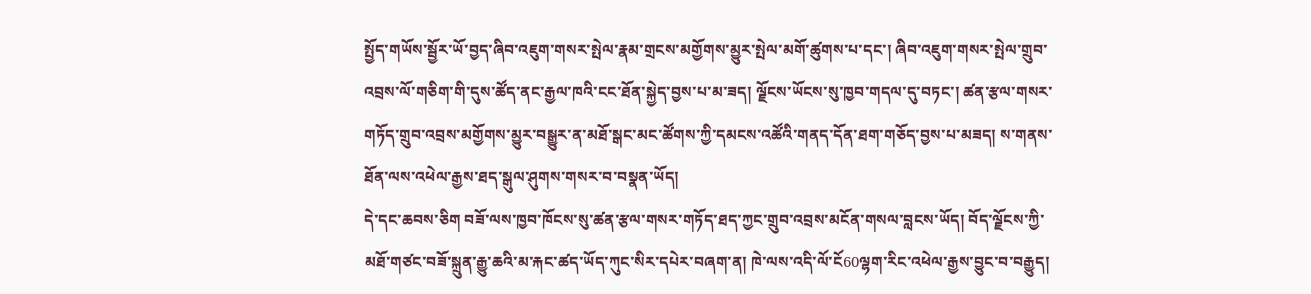སྤྱོད་གཡོས་སྦྱོར་ཡོ་བྱད་ཞིབ་འཇུག་གསར་སྤེལ་རྣམ་གྲངས་མགྱོགས་མྱུར་སྤེལ་མགོ་ཚུགས་པ་དང་། ཞིབ་འཇུག་གསར་སྤེལ་གྲུབ་འབྲས་ལོ་གཅིག་གི་དུས་ཚོད་ནང་རྒྱལ་ཁའི་ངང་ཐོན་སྐྱེད་བྱས་པ་མ་ཟད། ལྗོངས་ཡོངས་སུ་ཁྱབ་གདལ་དུ་བཏང་། ཚན་རྩལ་གསར་གཏོད་གྲུབ་འབྲས་མགྱོགས་མྱུར་བསྒྱུར་ན་མཐོ་སྒང་མང་ཚོགས་ཀྱི་དམངས་འཚོའི་གནད་དོན་ཐག་གཅོད་བྱས་པ་མཟད། ས་གནས་ཐོན་ལས་འཕེལ་རྒྱས་ཐད་སྒུལ་ཤུགས་གསར་བ་བསྣན་ཡོད།
དེ་དང་ཆབས་ཅིག བཟོ་ལས་ཁྱབ་ཁོངས་སུ་ཚན་རྩལ་གསར་གཏོད་ཐད་ཀྱང་གྲུབ་འབྲས་མངོན་གསལ་བླངས་ཡོད། བོད་ལྗོངས་ཀྱི་མཐོ་གཙང་བཟོ་སྐྲུན་རྒྱུ་ཆའི་མ་རྐང་ཚད་ཡོད་ཀུང་སིར་དཔེར་བཞག་ན། ཁེ་ལས་འདི་ལོ་ངོ60ལྷག་རིང་འཕེལ་རྒྱས་བྱུང་བ་བརྒྱུད།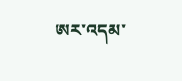ཨར་འདམ་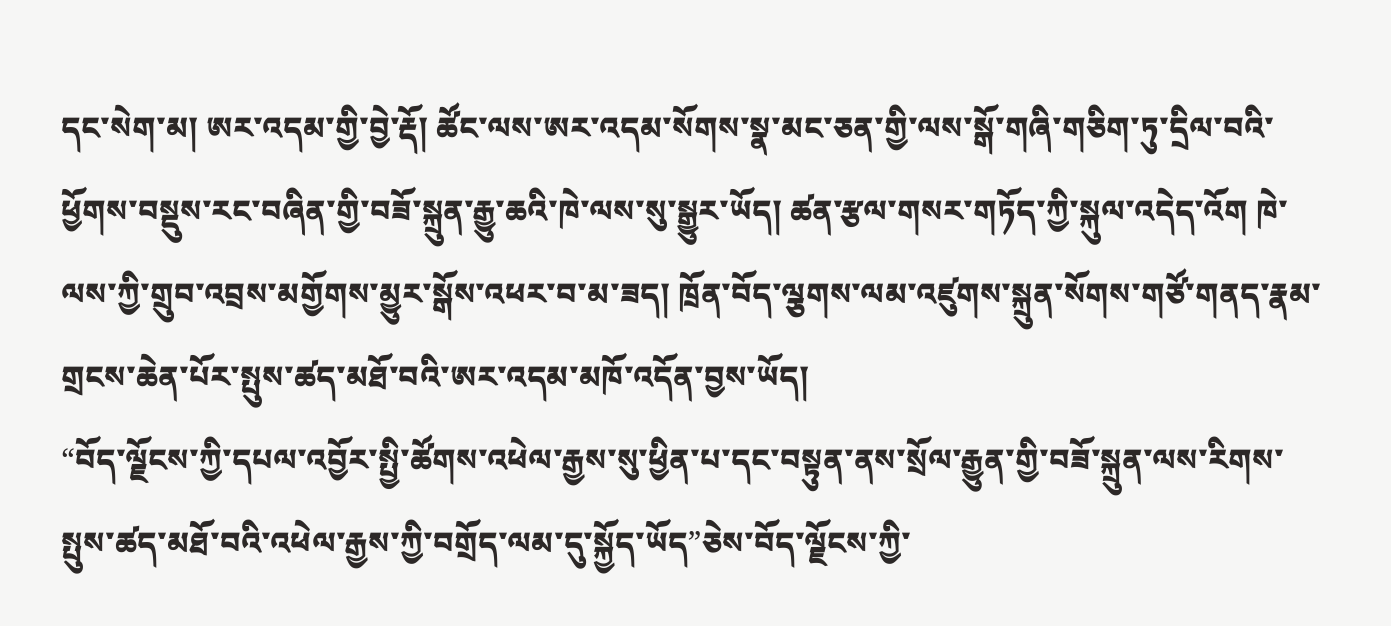དང་སེག་མ། ཨར་འདམ་གྱི་བྱེ་རྡོ། ཚོང་ལས་ཨར་འདམ་སོགས་སྣ་མང་ཅན་གྱི་ལས་སྒོ་གཞི་གཅིག་ཏུ་དྲིལ་བའི་ཕྱོགས་བསྡུས་རང་བཞིན་གྱི་བཟོ་སྐྲུན་རྒྱུ་ཆའི་ཁེ་ལས་སུ་སྒྱུར་ཡོད། ཚན་རྩལ་གསར་གཏོད་ཀྱི་སྐུལ་འདེད་འོག ཁེ་ལས་ཀྱི་གྲུབ་འབྲས་མགྱོགས་མྱུར་སྒོས་འཕར་བ་མ་ཟད། ཁྲོན་བོད་ལྕགས་ལམ་འཛུགས་སྐྲུན་སོགས་གཙོ་གནད་རྣམ་གྲངས་ཆེན་པོར་སྤུས་ཚད་མཐོ་བའི་ཨར་འདམ་མཁོ་འདོན་བྱས་ཡོད།
“བོད་ལྗོངས་ཀྱི་དཔལ་འབྱོར་སྤྱི་ཚོགས་འཕེལ་རྒྱས་སུ་ཕྱིན་པ་དང་བསྟུན་ནས་སྲོལ་རྒྱུན་གྱི་བཟོ་སྐྲུན་ལས་རིགས་སྤུས་ཚད་མཐོ་བའི་འཕེལ་རྒྱས་ཀྱི་བགྲོད་ལམ་དུ་སྐྱོད་ཡོད”ཅེས་བོད་ལྗོངས་ཀྱི་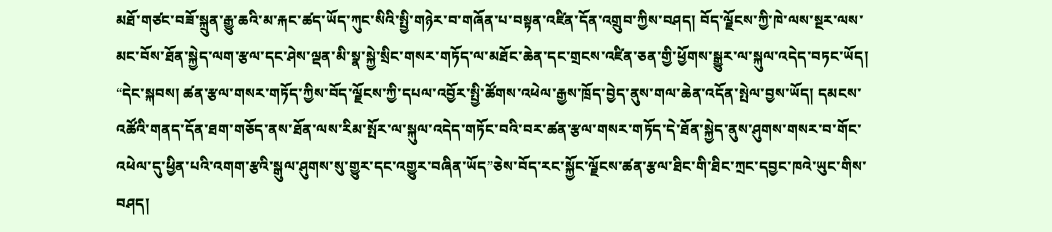མཐོ་གཙང་བཟོ་སྐྲུན་རྒྱུ་ཆའི་མ་རྐང་ཚད་ཡོད་ཀུང་སིའི་སྤྱི་གཉེར་བ་གཞོན་པ་བསྟན་འཛིན་དོན་འགྲུབ་ཀྱིས་བཤད། བོད་ལྗོངས་ཀྱི་ཁེ་ལས་སྔར་ལས་མང་བོས་ཐོན་སྐྱེད་ལག་རྩལ་དང་ཤེས་ལྡན་མི་སྣ་སྐྱེ་སྲིང་གསར་གཏོད་ལ་མཐོང་ཆེན་དང་གྲངས་འཛིན་ཅན་གྱི་ཕྱོགས་སྒྱུར་ལ་སྐུལ་འདེད་བཏང་ཡོད།
“དེང་སྐབས། ཚན་རྩལ་གསར་གཏོད་ཀྱིས་བོད་ལྗོངས་ཀྱི་དཔལ་འབྱོར་སྤྱི་ཚོགས་འཕེལ་རྒྱས་ཁྲོད་བྱེད་ནུས་གལ་ཆེན་འདོན་སྤེལ་བྱས་ཡོད། དམངས་འཚོའི་གནད་དོན་ཐག་གཅོད་ནས་ཐོན་ལས་རིམ་སྤོར་ལ་སྐུལ་འདེད་གཏོང་བའི་བར་ཚན་རྩལ་གསར་གཏོད་དེ་ཐོན་སྐྱེད་ནུས་ཤུགས་གསར་བ་གོང་འཕེལ་དུ་ཕྱིན་པའི་འགག་རྩའི་སྒུལ་ཤུགས་སུ་གྱུར་དང་འགྱུར་བཞིན་ཡོད”ཅེས་བོད་རང་སྐྱོང་ལྗོངས་ཚན་རྩལ་ཐིང་གི་ཐིང་ཀྲང་དབྱང་ཁའེ་ཡུང་གིས་བཤད།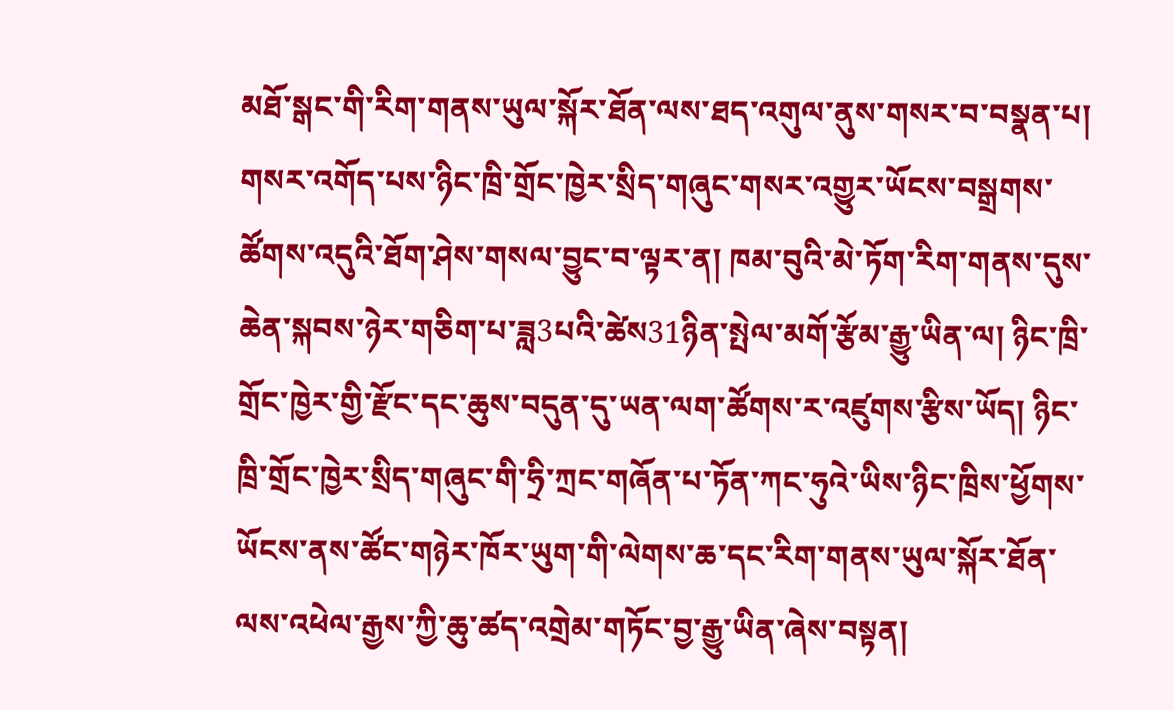མཐོ་སྒང་གི་རིག་གནས་ཡུལ་སྐོར་ཐོན་ལས་ཐད་འགུལ་ནུས་གསར་བ་བསྣན་པ།
གསར་འགོད་པས་ཉིང་ཁྲི་གྲོང་ཁྱེར་སྲིད་གཞུང་གསར་འགྱུར་ཡོངས་བསྒྲགས་ཚོགས་འདུའི་ཐོག་ཤེས་གསལ་བྱུང་བ་ལྟར་ན། ཁམ་བུའི་མེ་ཏོག་རིག་གནས་དུས་ཆེན་སྐབས་ཉེར་གཅིག་པ་ཟླ3པའི་ཚེས31ཉིན་སྤེལ་མགོ་རྩོམ་རྒྱུ་ཡིན་ལ། ཉིང་ཁྲི་གྲོང་ཁྱེར་གྱི་རྫོང་དང་ཆུས་བདུན་དུ་ཡན་ལག་ཚོགས་ར་འཛུགས་རྩིས་ཡོད། ཉིང་ཁྲི་གྲོང་ཁྱེར་སྲིད་གཞུང་གི་ཧྲི་ཀྲང་གཞོན་པ་ཏོན་ཀང་ཧུའེ་ཡིས་ཉིང་ཁྲིས་ཕྱོགས་ཡོངས་ནས་ཚོང་གཉེར་ཁོར་ཡུག་གི་ལེགས་ཆ་དང་རིག་གནས་ཡུལ་སྐོར་ཐོན་ལས་འཕེལ་རྒྱས་ཀྱི་ཆུ་ཚད་འགྲེམ་གཏོང་བྱ་རྒྱུ་ཡིན་ཞེས་བསྟན།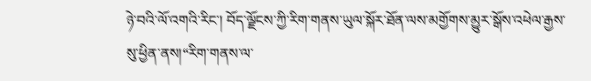ཉེ་བའི་ལོ་འགའི་རིང་། བོད་ལྗོངས་ཀྱི་རིག་གནས་ཡུལ་སྐོར་ཐོན་ལས་མགྱོགས་མྱུར་སྒོས་འཕེལ་རྒྱས་སུ་ཕྱིན་ནས།“རིག་གནས་ལ་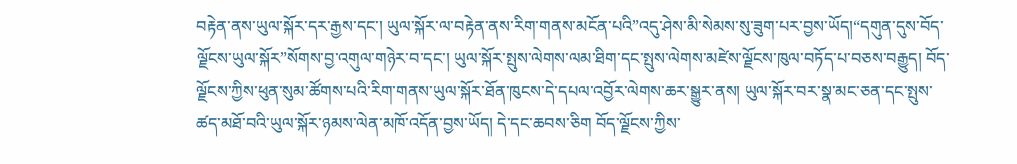བརྟེན་ནས་ཡུལ་སྐོར་དར་རྒྱས་དང་། ཡུལ་སྐོར་ལ་བརྟེན་ནས་རིག་གནས་མངོན་པའི”འདུ་ཤེས་མི་སེམས་སུ་ཟུག་པར་བྱས་ཡོད།“དགུན་དུས་བོད་ལྗོངས་ཡུལ་སྐོར”སོགས་བྱ་འགུལ་གཉེར་བ་དང་། ཡུལ་སྐོར་སྤུས་ལེགས་ལམ་ཐིག་དང་སྤུས་ལེགས་མཛེས་ལྗོངས་ཁུལ་བཏོད་པ་བཅས་བརྒྱུད། བོད་ལྗོངས་ཀྱིས་ཕུན་སུམ་ཚོགས་པའི་རིག་གནས་ཡུལ་སྐོར་ཐོན་ཁུངས་དེ་དཔལ་འབྱོར་ལེགས་ཆར་སྒྱུར་ནས། ཡུལ་སྐོར་བར་སྣ་མང་ཅན་དང་སྤུས་ཚད་མཐོ་བའི་ཡུལ་སྐོར་ཉམས་ལེན་མཁོ་འདོན་བྱས་ཡོད། དེ་དང་ཆབས་ཅིག བོད་ལྗོངས་ཀྱིས་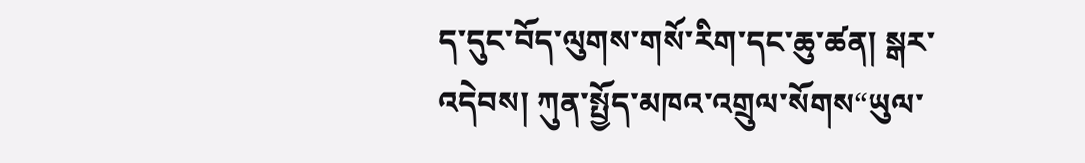ད་དུང་བོད་ལུགས་གསོ་རིག་དང་ཆུ་ཚན། སྒར་འདེབས། ཀུན་སྤྱོད་མཁའ་འགྲུལ་སོགས“ཡུལ་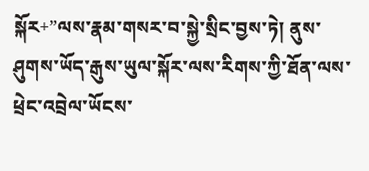སྐོར+”ལས་རྣམ་གསར་བ་སྐྱེ་སྲིང་བྱས་ཏེ། ནུས་ཤུགས་ཡོད་རྒུས་ཡུལ་སྐོར་ལས་རིགས་ཀྱི་ཐོན་ལས་ཕྲེང་འབྲེལ་ཡོངས་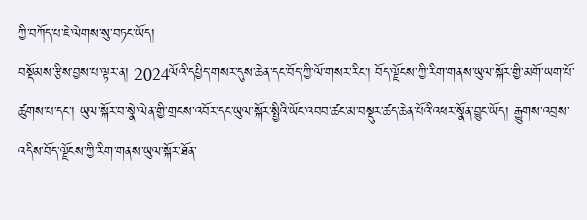ཀྱི་བཀོད་པ་ཇེ་ལེགས་སུ་བཏང་ཡོད།
བསྡོམས་རྩིས་བྱས་པ་ལྟར་ན། 2024ལོའི་དཔྱིད་གསར་དུས་ཆེན་དང་བོད་ཀྱི་ལོ་གསར་རིང་། བོད་ལྗོངས་ཀྱི་རིག་གནས་ཡུལ་སྐོར་གྱི་མགོ་ཡག་པོ་ཚུགས་པ་དང་། ཡུལ་སྐོར་བ་སྣེ་ལེན་གྱི་གྲངས་འབོར་དང་ཡུལ་སྐོར་སྤྱིའི་ཡོང་འབབ་ཚང་མ་བསྡུར་ཚད་ཆེན་པོའི་འཕར་སྣོན་བྱུང་ཡོད། རྒྱུགས་འབྲས་འདིས་བོད་ལྗོངས་ཀྱི་རིག་གནས་ཡུལ་སྐོར་ཐོན་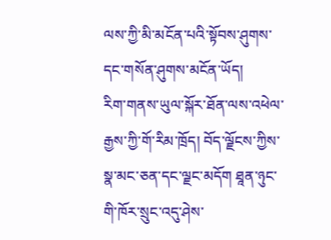ལས་ཀྱི་མི་མངོན་པའི་སྟོབས་ཤུགས་དང་གསོན་ཤུགས་མངོན་ཡོད།
རིག་གནས་ཡུལ་སྐོར་ཐོན་ལས་འཕེལ་རྒྱས་ཀྱི་གོ་རིམ་ཁྲོད། བོད་ལྗོངས་ཀྱིས་སྣ་མང་ཅན་དང་ལྗང་མདོག ཐཱན་ཉུང་གི་ཁོར་སྲུང་འདུ་ཤེས་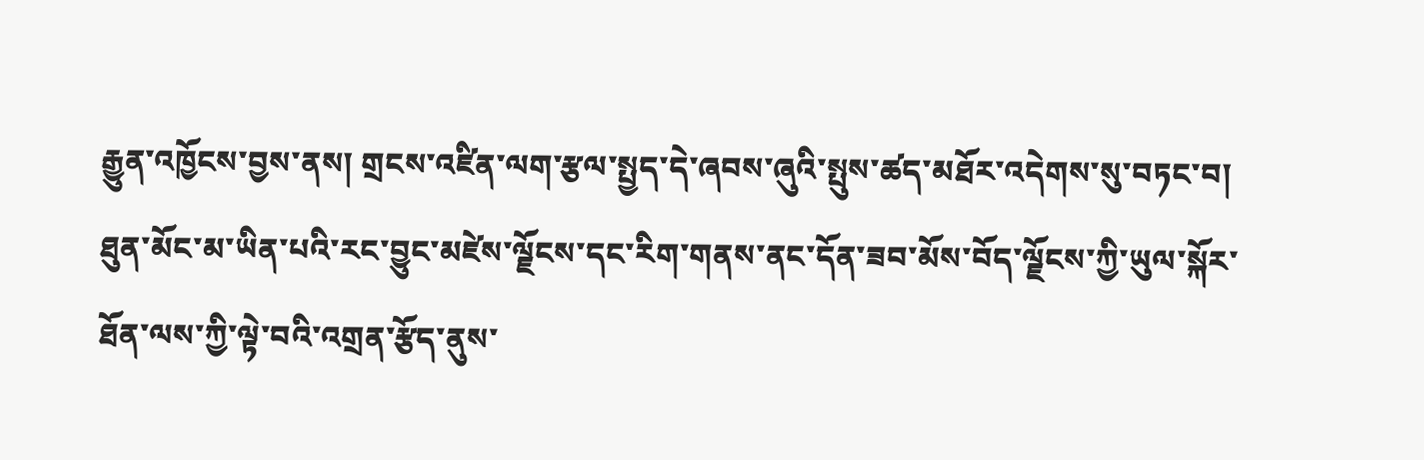རྒྱུན་འཁྱོངས་བྱས་ནས། གྲངས་འཛིན་ལག་རྩལ་སྤྱད་དེ་ཞབས་ཞུའི་སྤུས་ཚད་མཐོར་འདེགས་སུ་བཏང་བ། ཐུན་མོང་མ་ཡིན་པའི་རང་བྱུང་མཛེས་ལྗོངས་དང་རིག་གནས་ནང་དོན་ཟབ་མོས་བོད་ལྗོངས་ཀྱི་ཡུལ་སྐོར་ཐོན་ལས་ཀྱི་ལྟེ་བའི་འགྲན་རྩོད་ནུས་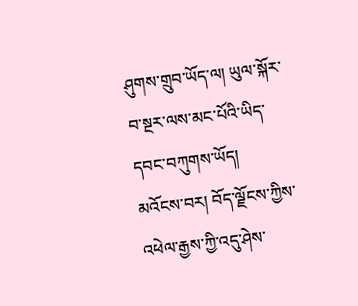ཤུགས་གྲུབ་ཡོད་ལ། ཡུལ་སྐོར་བ་སྔར་ལས་མང་པོའི་ཡིད་དབང་བཀུགས་ཡོད།
མའོངས་བར། བོད་ལྗོངས་ཀྱིས་འཕེལ་རྒྱས་ཀྱི་འདུ་ཤེས་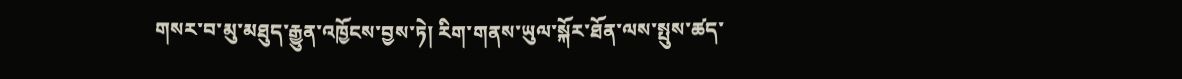གསར་བ་མུ་མཐུད་རྒྱུན་འཁྱོངས་བྱས་ཏེ། རིག་གནས་ཡུལ་སྐོར་ཐོན་ལས་སྤུས་ཚད་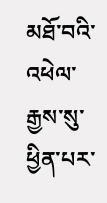མཐོ་བའི་འཕེལ་རྒྱས་སུ་ཕྱིན་པར་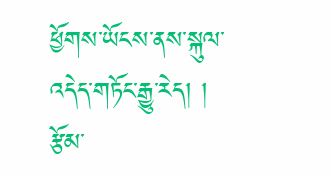ཕྱོགས་ཡོངས་ནས་སྐུལ་འདེད་གཏོང་རྒྱུ་རེད། །
རྩོམ་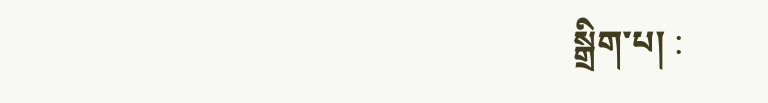སྒྲིག་པ། :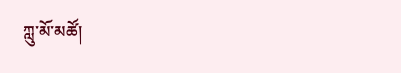ཀླུ་མོ་མཚོ།